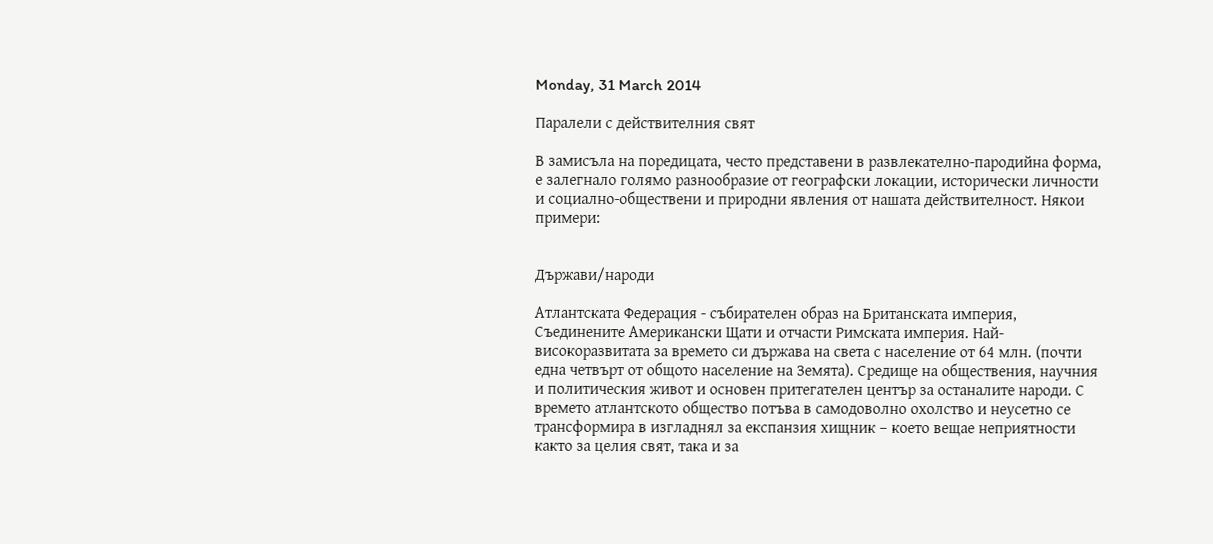Monday, 31 March 2014

Паралели с действителния свят

В замисъла на поредицата, често представени в развлекателно-пародийна форма, е залегнало голямо разнообразие от географски локации, исторически личности и социално-обществени и природни явления от нашата действителност. Някои примери:


Държави/народи

Атлантската Федерация - събирателен образ на Британската империя, Съединените Американски Щати и отчасти Римската империя. Най-високоразвитата за времето си държава на света с население от 64 млн. (почти една четвърт от общото население на Земята). Средище на обществения, научния и политическия живот и основен притегателен център за останалите народи. С времето атлантското общество потъва в самодоволно охолство и неусетно се трансформира в изгладнял за експанзия хищник – което вещае неприятности както за целия свят, така и за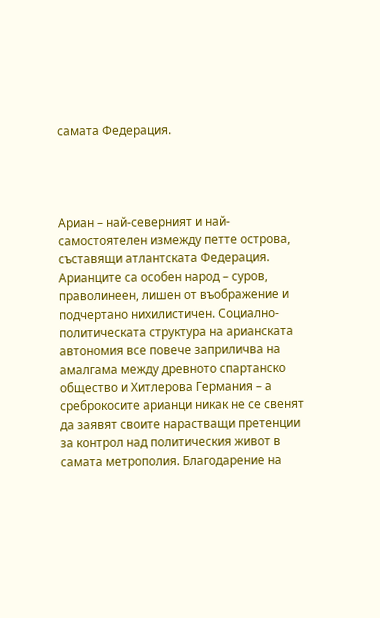самата Федерация.




Ариан – най-северният и най-самостоятелен измежду петте острова, съставящи атлантската Федерация. Арианците са особен народ – суров, праволинеен, лишен от въображение и подчертано нихилистичен. Социално-политическата структура на арианската автономия все повече заприличва на амалгама между древното спартанско общество и Хитлерова Германия – а среброкосите арианци никак не се свенят да заявят своите нарастващи претенции за контрол над политическия живот в самата метрополия. Благодарение на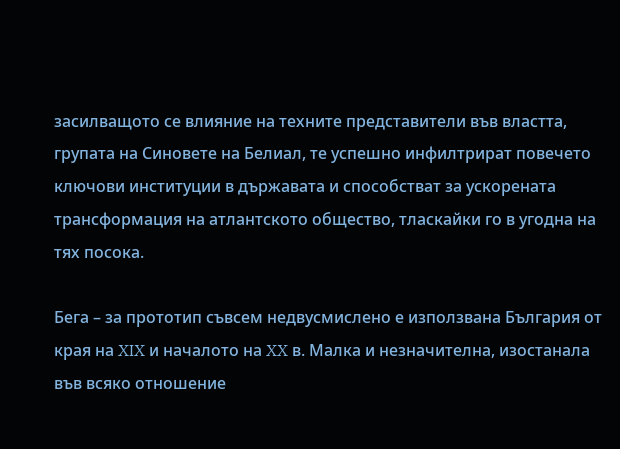засилващото се влияние на техните представители във властта, групата на Синовете на Белиал, те успешно инфилтрират повечето ключови институции в държавата и способстват за ускорената трансформация на атлантското общество, тласкайки го в угодна на тях посока.

Бега – за прототип съвсем недвусмислено е използвана България от края на XIX и началото на XX в. Малка и незначителна, изостанала във всяко отношение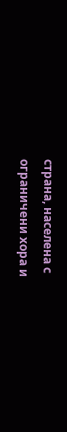страна, населена с ограничени хора и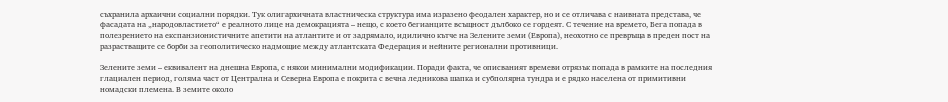съхранила архаични социални порядки. Тук олигархичната властническа структура има изразено феодален характер, но и се отличава с наивната представа, че фасадата на „народовластието“ е реалното лице на демокрацията – нещо, с което бегианците всъщност дълбоко се гордеят. С течение на времето, Бега попада в полезрението на експанзионистичните апетити на атлантите и от задрямало, идилично кътче на Зелените земи (Европа), неохотно се превръща в преден пост на разрастващите се борби за геополитическо надмощие между атлантската Федерация и нейните регионални противници.

Зелените земи – еквивалент на днешна Европа, с някои минимални модификации. Поради факта, че описваният времеви отрязък попада в рамките на последния глациален период, голяма част от Централна и Северна Европа е покрита с вечна ледникова шапка и субполярна тундра и е рядко населена от примитивни номадски племена. В земите около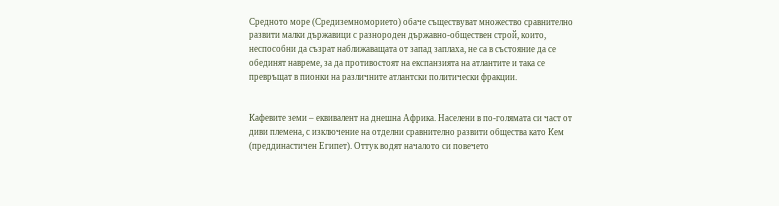Средното море (Средиземноморието) обаче съществуват множество сравнително развити малки държавици с разнороден държавно-обществен строй, които, неспособни да съзрат наближаващата от запад заплаха, не са в състояние да се обединят навреме, за да противостоят на експанзията на атлантите и така се превръщат в пионки на различните атлантски политически фракции.


Кафевите земи – еквивалент на днешна Африка. Населени в по-голямата си част от диви племена, с изключение на отделни сравнително развити общества като Кем (преддинастичен Египет). Оттук водят началото си повечето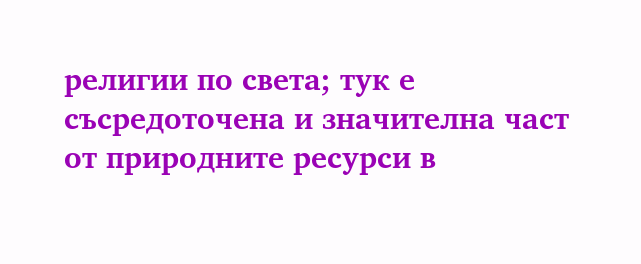религии по света; тук е съсредоточена и значителна част от природните ресурси в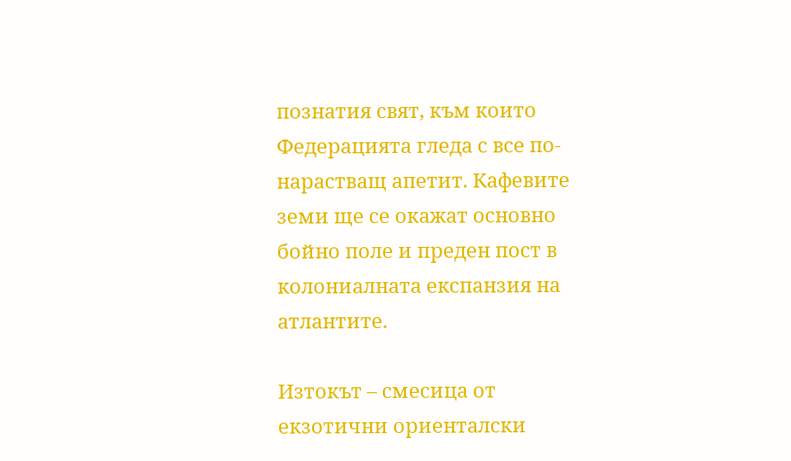познатия свят, към които Федерацията гледа с все по-нарастващ апетит. Кафевите земи ще се окажат основно бойно поле и преден пост в колониалната експанзия на атлантите.

Изтокът – смесица от екзотични ориенталски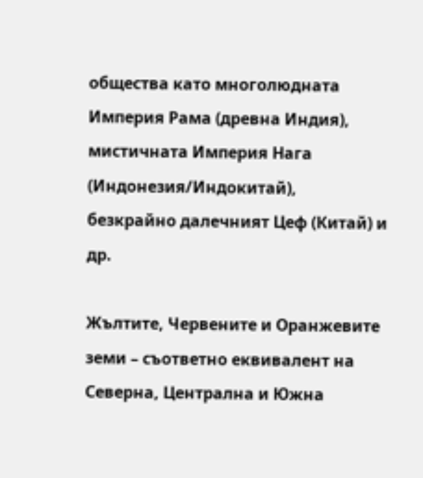общества като многолюдната Империя Рама (древна Индия), мистичната Империя Нага (Индонезия/Индокитай), безкрайно далечният Цеф (Китай) и др.

Жълтите, Червените и Оранжевите земи – съответно еквивалент на Северна, Централна и Южна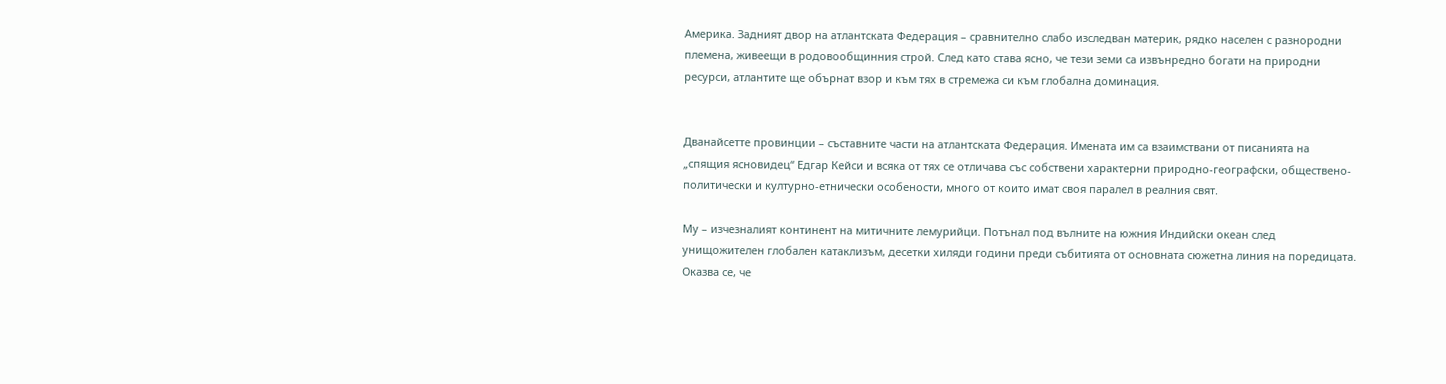Америка. Задният двор на атлантската Федерация – сравнително слабо изследван материк, рядко населен с разнородни племена, живеещи в родовообщинния строй. След като става ясно, че тези земи са извънредно богати на природни ресурси, атлантите ще обърнат взор и към тях в стремежа си към глобална доминация.


Дванайсетте провинции – съставните части на атлантската Федерация. Имената им са взаимствани от писанията на „спящия ясновидец“ Едгар Кейси и всяка от тях се отличава със собствени характерни природно-географски, обществено-политически и културно-етнически особености, много от които имат своя паралел в реалния свят.

Му – изчезналият континент на митичните лемурийци. Потънал под вълните на южния Индийски океан след унищожителен глобален катаклизъм, десетки хиляди години преди събитията от основната сюжетна линия на поредицата. Оказва се, че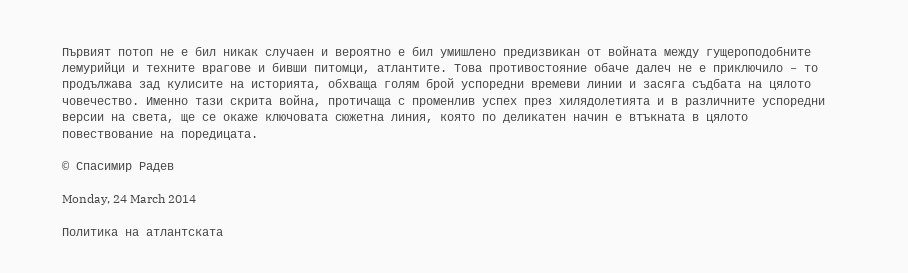Първият потоп не е бил никак случаен и вероятно е бил умишлено предизвикан от войната между гущероподобните лемурийци и техните врагове и бивши питомци, атлантите. Това противостояние обаче далеч не е приключило – то продължава зад кулисите на историята, обхваща голям брой успоредни времеви линии и засяга съдбата на цялото човечество. Именно тази скрита война, протичаща с променлив успех през хилядолетията и в различните успоредни версии на света, ще се окаже ключовата сюжетна линия, която по деликатен начин е втъкната в цялото повествование на поредицата.

© Спасимир Радев

Monday, 24 March 2014

Политика на атлантската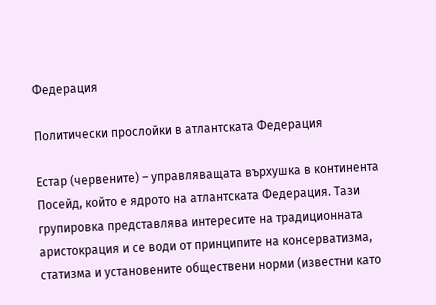Федерация

Политически прослойки в атлантската Федерация

Естар (червените) – управляващата върхушка в континента Посейд, който е ядрото на атлантската Федерация. Тази групировка представлява интересите на традиционната аристокрация и се води от принципите на консерватизма, статизма и установените обществени норми (известни като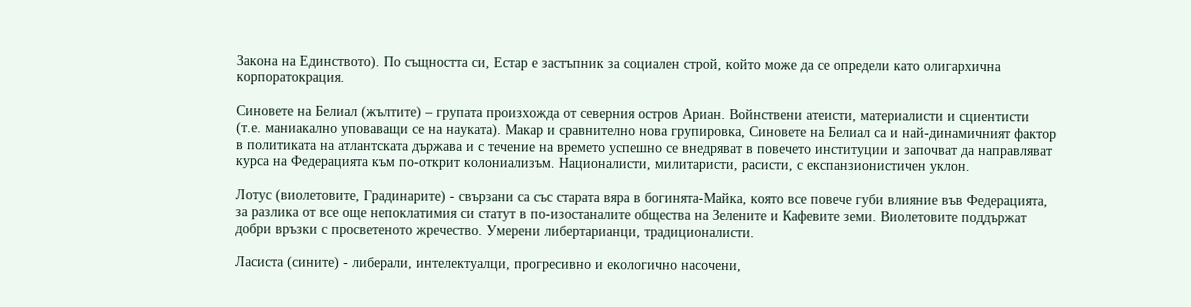Закона на Единството). По същността си, Естар е застъпник за социален строй, който може да се определи като олигархична корпоратокрация.

Синовете на Белиал (жълтите) – групата произхожда от северния остров Ариан. Войнствени атеисти, материалисти и сциентисти (т.е. маниакално уповаващи се на науката). Макар и сравнително нова групировка, Синовете на Белиал са и най-динамичният фактор в политиката на атлантската държава и с течение на времето успешно се внедряват в повечето институции и започват да направляват курса на Федерацията към по-открит колониализъм. Националисти, милитаристи, расисти, с експанзионистичен уклон.

Лотус (виолетовите, Градинарите) - свързани са със старата вяра в богинята-Майка, която все повече губи влияние във Федерацията, за разлика от все още непоклатимия си статут в по-изостаналите общества на Зелените и Кафевите земи. Виолетовите поддържат добри връзки с просветеното жречество. Умерени либертарианци, традиционалисти.

Ласиста (сините) - либерали, интелектуалци, прогресивно и екологично насочени,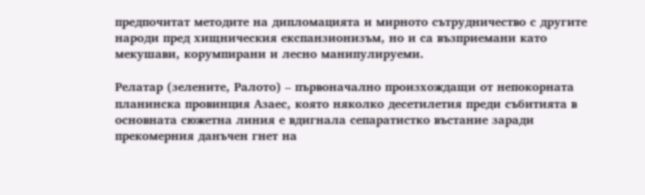предпочитат методите на дипломацията и мирното сътрудничество с другите народи пред хищническия експанзионизъм, но и са възприемани като мекушави, корумпирани и лесно манипулируеми.

Релатар (зелените, Ралото) – първоначално произхождащи от непокорната планинска провинция Азаес, която няколко десетилетия преди събитията в основната сюжетна линия е вдигнала сепаратистко въстание заради прекомерния данъчен гнет на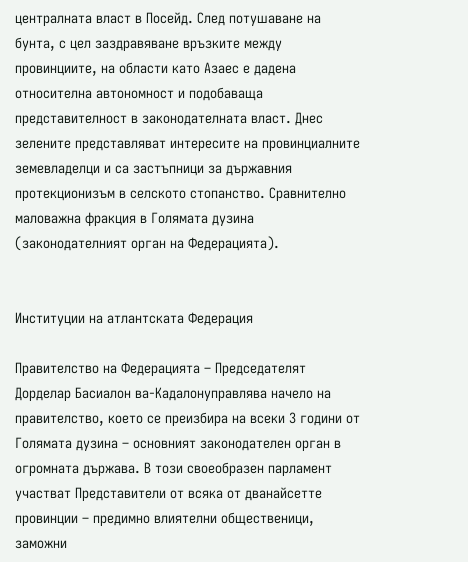централната власт в Посейд. След потушаване на бунта, с цел заздравяване връзките между провинциите, на области като Азаес е дадена относителна автономност и подобаваща представителност в законодателната власт. Днес зелените представляват интересите на провинциалните земевладелци и са застъпници за държавния протекционизъм в селското стопанство. Сравнително маловажна фракция в Голямата дузина (законодателният орган на Федерацията).


Институции на атлантската Федерация

Правителство на Федерацията – Председателят Дорделар Басиалон ва-Кадалонуправлява начело на правителство, което се преизбира на всеки 3 години от Голямата дузина – основният законодателен орган в огромната държава. В този своеобразен парламент участват Представители от всяка от дванайсетте провинции – предимно влиятелни общественици, заможни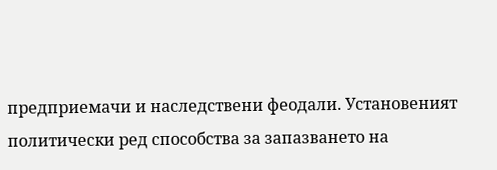предприемачи и наследствени феодали. Установеният политически ред способства за запазването на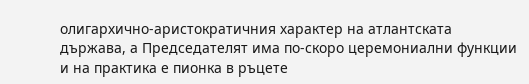олигархично-аристократичния характер на атлантската държава, а Председателят има по-скоро церемониални функции и на практика е пионка в ръцете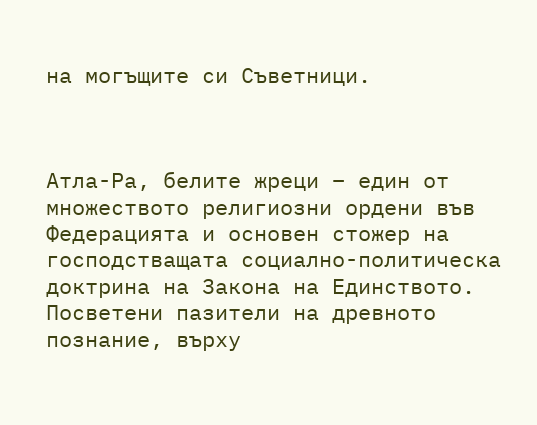на могъщите си Съветници.



Атла-Ра, белите жреци – един от множеството религиозни ордени във Федерацията и основен стожер на господстващата социално-политическа доктрина на Закона на Единството. Посветени пазители на древното познание, върху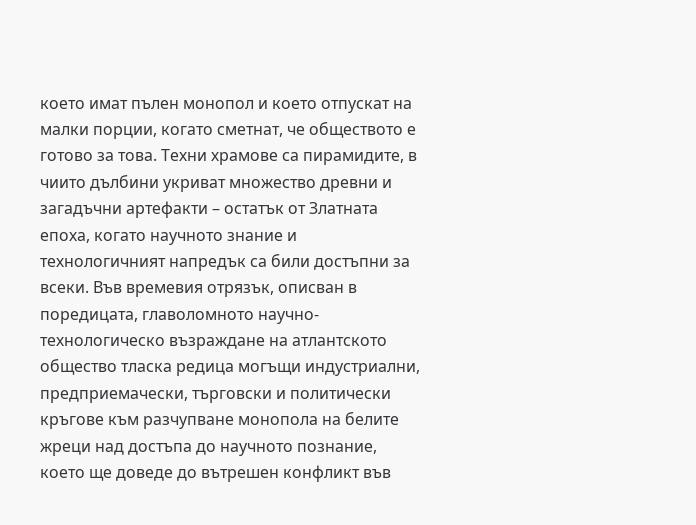което имат пълен монопол и което отпускат на малки порции, когато сметнат, че обществото е готово за това. Техни храмове са пирамидите, в чиито дълбини укриват множество древни и загадъчни артефакти – остатък от Златната епоха, когато научното знание и технологичният напредък са били достъпни за всеки. Във времевия отрязък, описван в поредицата, главоломното научно-технологическо възраждане на атлантското общество тласка редица могъщи индустриални, предприемачески, търговски и политически кръгове към разчупване монопола на белите жреци над достъпа до научното познание, което ще доведе до вътрешен конфликт във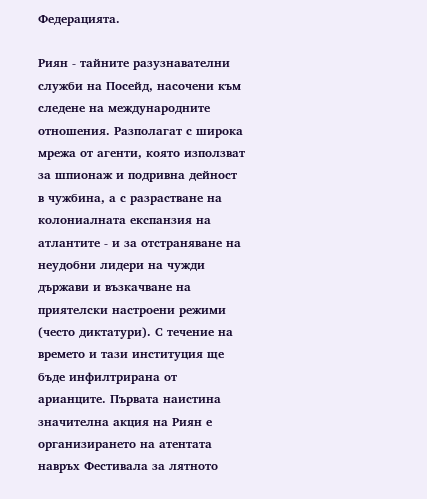Федерацията.

Риян - тайните разузнавателни служби на Посейд, насочени към следене на международните отношения. Разполагат с широка мрежа от агенти, която използват за шпионаж и подривна дейност в чужбина, а с разрастване на колониалната експанзия на атлантите - и за отстраняване на неудобни лидери на чужди държави и възкачване на приятелски настроени режими (често диктатури). С течение на времето и тази институция ще бъде инфилтрирана от арианците. Първата наистина значителна акция на Риян е организирането на атентата навръх Фестивала за лятното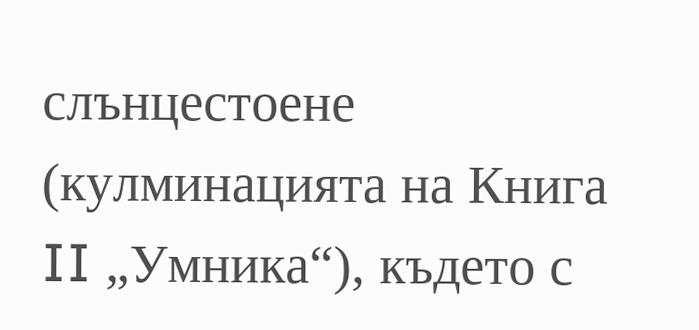слънцестоене (кулминацията на Книга II „Умника“), където с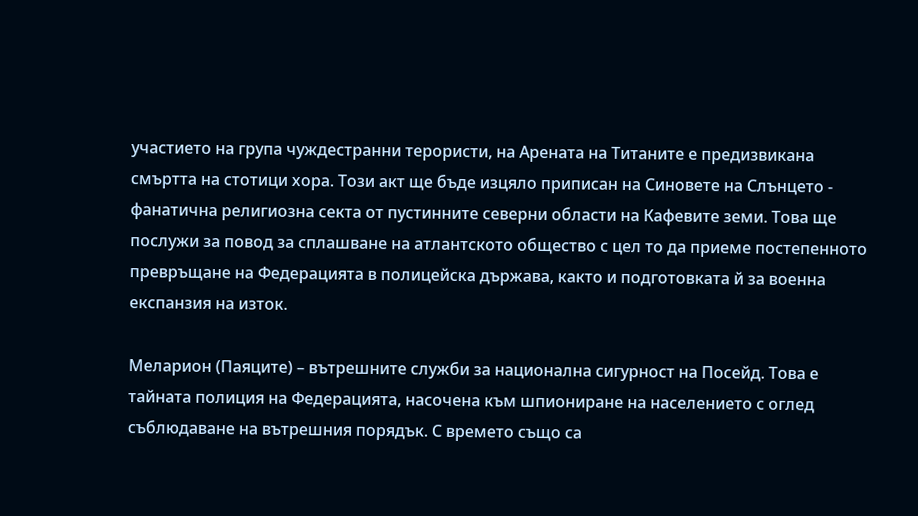участието на група чуждестранни терористи, на Арената на Титаните е предизвикана смъртта на стотици хора. Този акт ще бъде изцяло приписан на Синовете на Слънцето - фанатична религиозна секта от пустинните северни области на Кафевите земи. Това ще послужи за повод за сплашване на атлантското общество с цел то да приеме постепенното превръщане на Федерацията в полицейска държава, както и подготовката й за военна експанзия на изток.

Меларион (Паяците) – вътрешните служби за национална сигурност на Посейд. Това е тайната полиция на Федерацията, насочена към шпиониране на населението с оглед съблюдаване на вътрешния порядък. С времето също са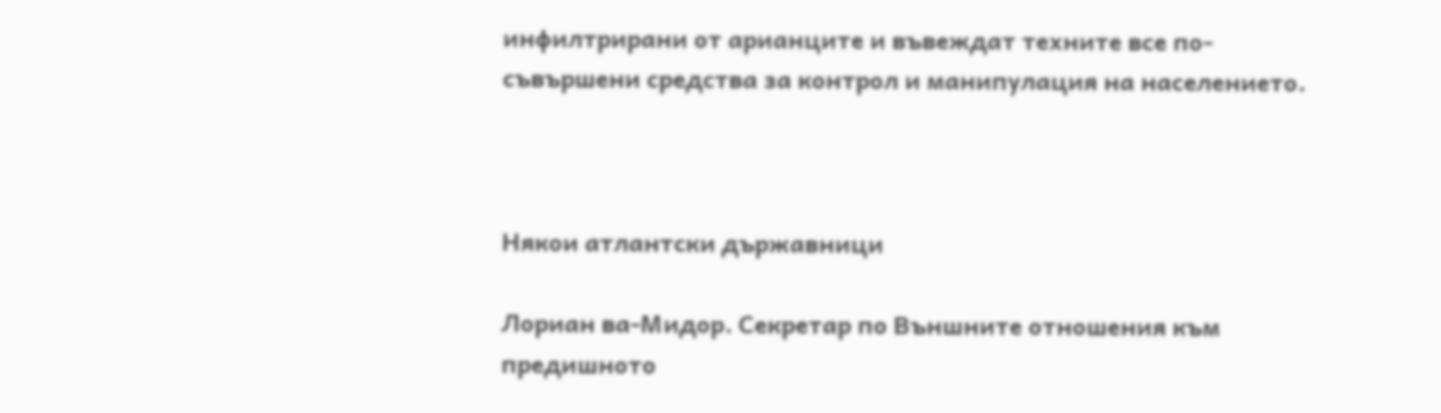инфилтрирани от арианците и въвеждат техните все по-съвършени средства за контрол и манипулация на населението.



Някои атлантски държавници

Лориан ва-Мидор. Секретар по Външните отношения към предишното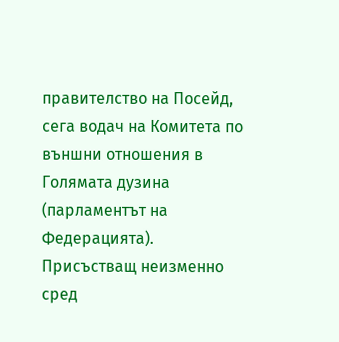правителство на Посейд, сега водач на Комитета по външни отношения в Голямата дузина (парламентът на Федерацията). Присъстващ неизменно сред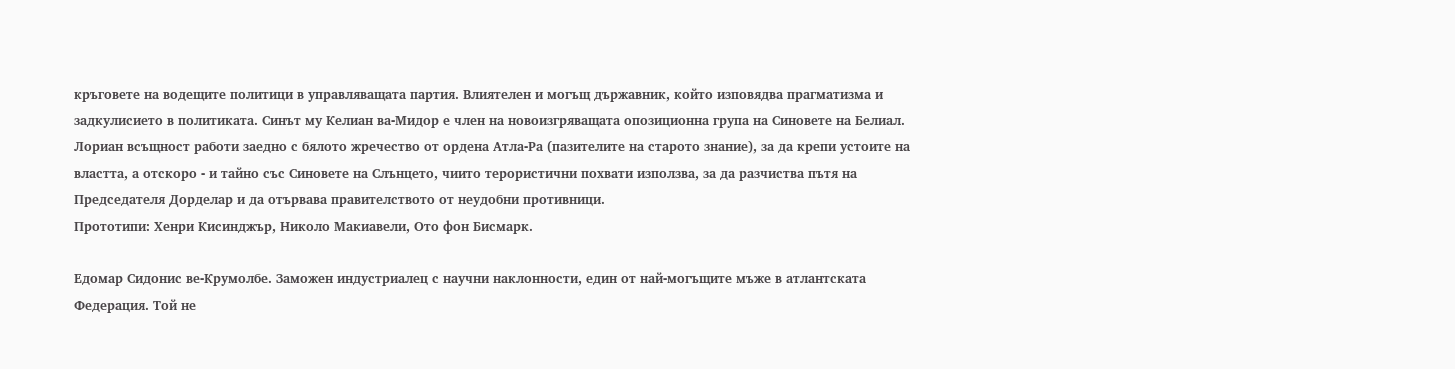кръговете на водещите политици в управляващата партия. Влиятелен и могъщ държавник, който изповядва прагматизма и задкулисието в политиката. Синът му Келиан ва-Мидор е член на новоизгряващата опозиционна група на Синовете на Белиал. Лориан всъщност работи заедно с бялото жречество от ордена Атла-Ра (пазителите на старото знание), за да крепи устоите на властта, а отскоро - и тайно със Синовете на Слънцето, чиито терористични похвати използва, за да разчиства пътя на Председателя Дорделар и да отървава правителството от неудобни противници.
Прототипи: Хенри Кисинджър, Николо Макиавели, Ото фон Бисмарк.

Едомар Сидонис ве-Крумолбе. Заможен индустриалец с научни наклонности, един от най-могъщите мъже в атлантската Федерация. Той не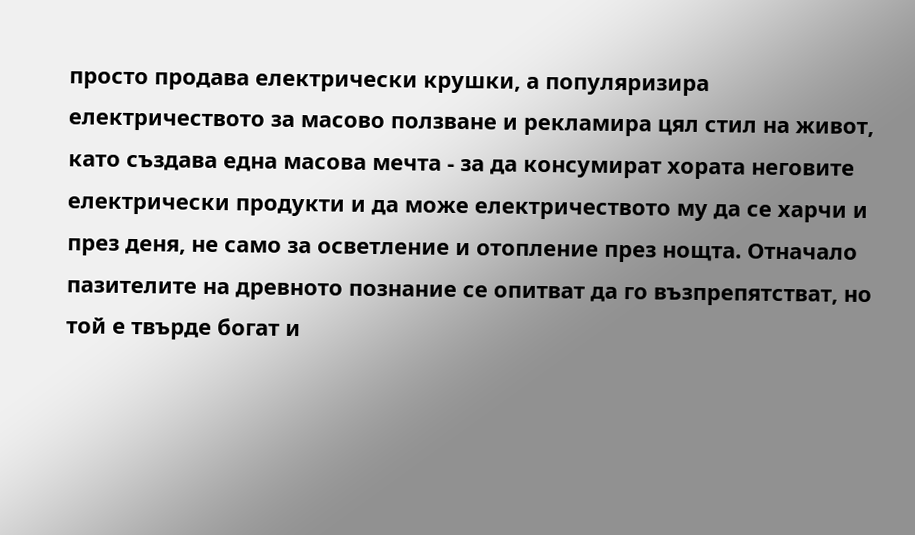просто продава електрически крушки, а популяризира електричеството за масово ползване и рекламира цял стил на живот, като създава една масова мечта - за да консумират хората неговите електрически продукти и да може електричеството му да се харчи и през деня, не само за осветление и отопление през нощта. Отначало пазителите на древното познание се опитват да го възпрепятстват, но той е твърде богат и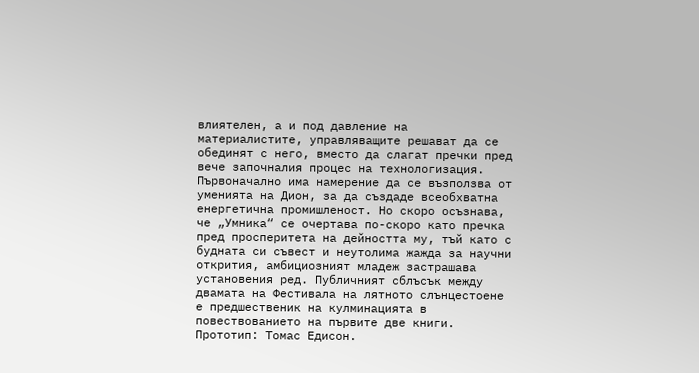влиятелен, а и под давление на материалистите, управляващите решават да се обединят с него, вместо да слагат пречки пред вече започналия процес на технологизация. Първоначално има намерение да се възползва от уменията на Дион, за да създаде всеобхватна енергетична промишленост. Но скоро осъзнава, че „Умника“ се очертава по-скоро като пречка пред просперитета на дейността му, тъй като с будната си съвест и неутолима жажда за научни открития, амбициозният младеж застрашава установения ред. Публичният сблъсък между двамата на Фестивала на лятното слънцестоене е предшественик на кулминацията в повествованието на първите две книги.
Прототип: Томас Едисон.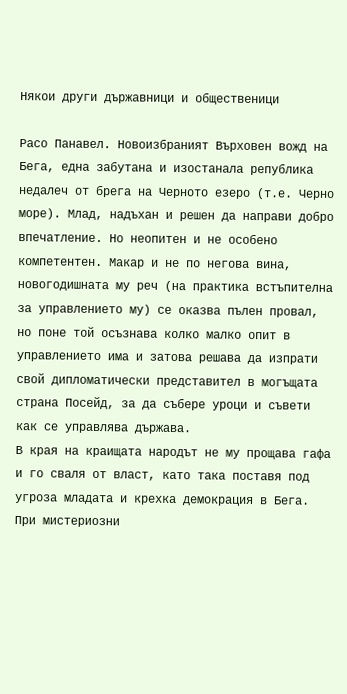Някои други държавници и общественици

Расо Панавел. Новоизбраният Върховен вожд на Бега, една забутана и изостанала република недалеч от брега на Черното езеро (т.е. Черно море). Млад, надъхан и решен да направи добро впечатление. Но неопитен и не особено компетентен. Макар и не по негова вина, новогодишната му реч (на практика встъпителна за управлението му) се оказва пълен провал, но поне той осъзнава колко малко опит в управлението има и затова решава да изпрати свой дипломатически представител в могъщата страна Посейд, за да събере уроци и съвети как се управлява държава.
В края на краищата народът не му прощава гафа и го сваля от власт, като така поставя под угроза младата и крехка демокрация в Бега. При мистериозни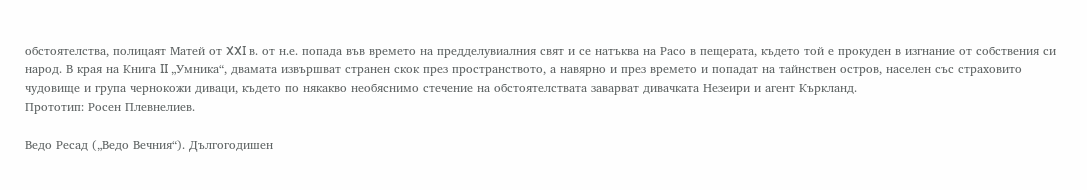обстоятелства, полицаят Матей от XXI в. от н.е. попада във времето на предделувиалния свят и се натъква на Расо в пещерата, където той е прокуден в изгнание от собствения си народ. В края на Книга II „Умника“, двамата извършват странен скок през пространството, а навярно и през времето и попадат на тайнствен остров, населен със страховито чудовище и група чернокожи диваци, където по някакво необяснимо стечение на обстоятелствата заварват дивачката Незеири и агент Къркланд.
Прототип: Росен Плевнелиев.

Ведо Ресад („Ведо Вечния“). Дългогодишен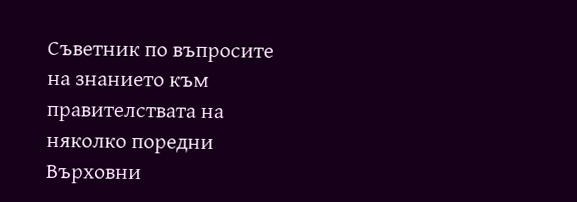Съветник по въпросите на знанието към правителствата на няколко поредни Върховни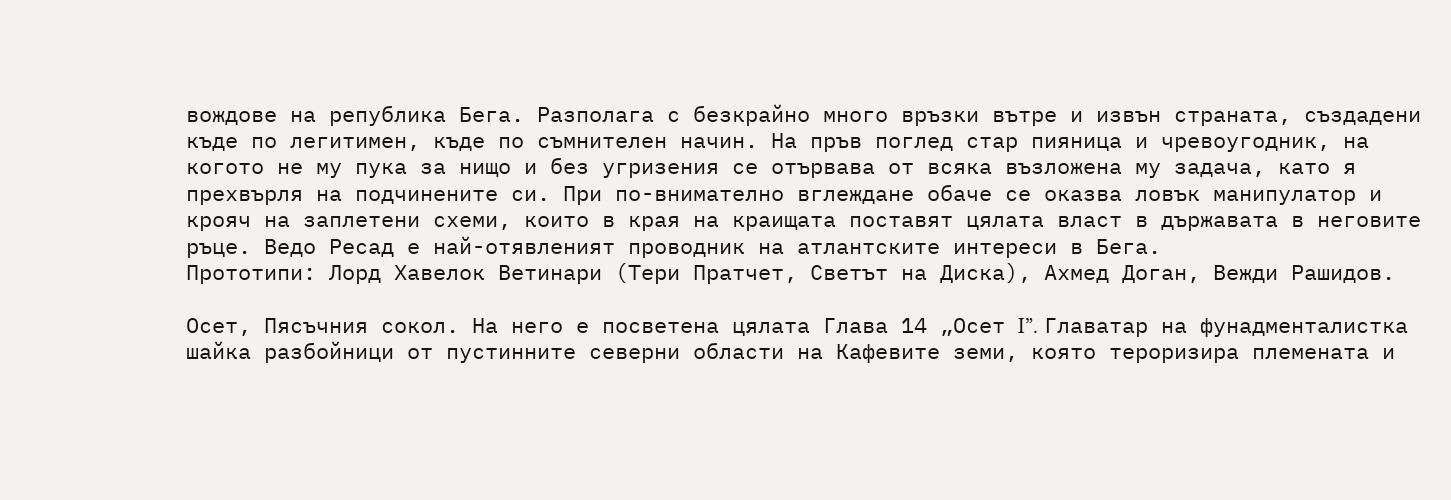вождове на република Бега. Разполага с безкрайно много връзки вътре и извън страната, създадени къде по легитимен, къде по съмнителен начин. На пръв поглед стар пияница и чревоугодник, на когото не му пука за нищо и без угризения се отървава от всяка възложена му задача, като я прехвърля на подчинените си. При по-внимателно вглеждане обаче се оказва ловък манипулатор и крояч на заплетени схеми, които в края на краищата поставят цялата власт в държавата в неговите ръце. Ведо Ресад е най-отявленият проводник на атлантските интереси в Бега.
Прототипи: Лорд Хавелок Ветинари (Тери Пратчет, Светът на Диска), Ахмед Доган, Вежди Рашидов.

Осет, Пясъчния сокол. На него е посветена цялата Глава 14 „Осет I”. Главатар на фунадменталистка шайка разбойници от пустинните северни области на Кафевите земи, която тероризира племената и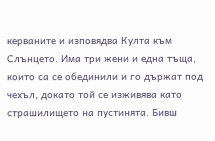керваните и изповядва Култа към Слънцето. Има три жени и една тъща, които са се обединили и го държат под чехъл, докато той се изживява като страшилището на пустинята. Бивш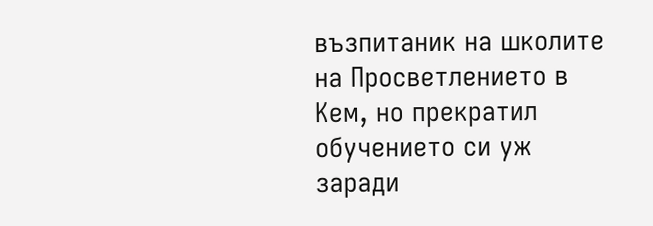възпитаник на школите на Просветлението в Кем, но прекратил обучението си уж заради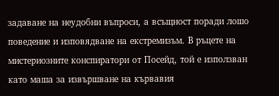задаване на неудобни въпроси, а всъщност поради лошо поведение и изповядване на екстремизъм. В ръцете на мистериозните конспиратори от Посейд, той е използван като маша за извършване на кървавия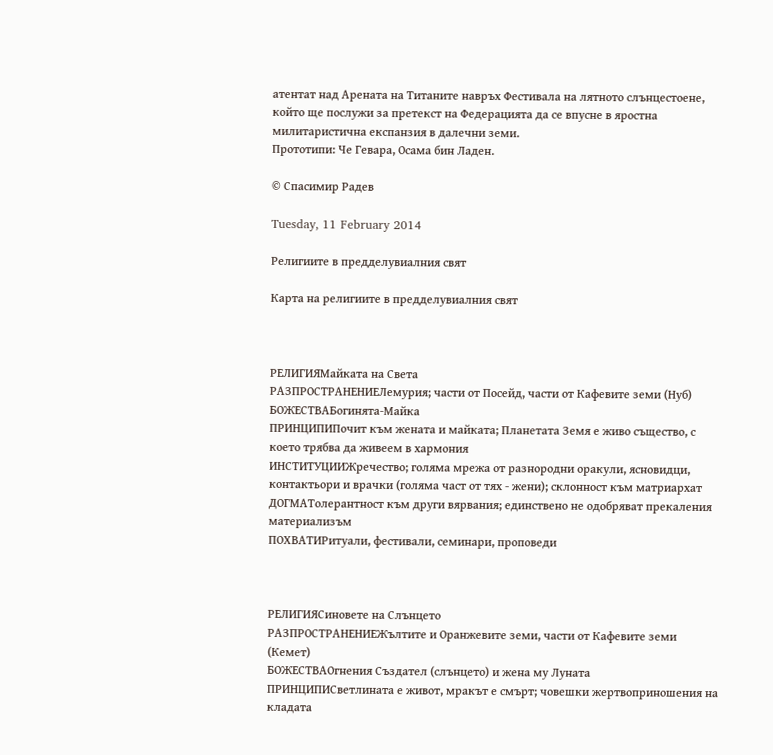атентат над Арената на Титаните навръх Фестивала на лятното слънцестоене, който ще послужи за претекст на Федерацията да се впусне в яростна милитаристична експанзия в далечни земи.
Прототипи: Че Гевара, Осама бин Ладен.

© Спасимир Радев

Tuesday, 11 February 2014

Религиите в предделувиалния свят

Карта на религиите в предделувиалния свят



РЕЛИГИЯМайката на Света
РАЗПРОСТРАНЕНИЕЛемурия; части от Посейд, части от Кафевите земи (Нуб)
БОЖЕСТВАБогинята-Майка
ПРИНЦИПИПочит към жената и майката; Планетата Земя е живо същество, с което трябва да живеем в хармония
ИНСТИТУЦИИЖречество; голяма мрежа от разнородни оракули, ясновидци, контактьори и врачки (голяма част от тях - жени); склонност към матриархат
ДОГМАТолерантност към други вярвания; единствено не одобряват прекаления материализъм
ПОХВАТИРитуали, фестивали, семинари, проповеди



РЕЛИГИЯСиновете на Слънцето
РАЗПРОСТРАНЕНИЕЖълтите и Оранжевите земи, части от Кафевите земи (Кемет)
БОЖЕСТВАОгнения Създател (слънцето) и жена му Луната
ПРИНЦИПИСветлината е живот, мракът е смърт; човешки жертвоприношения на кладата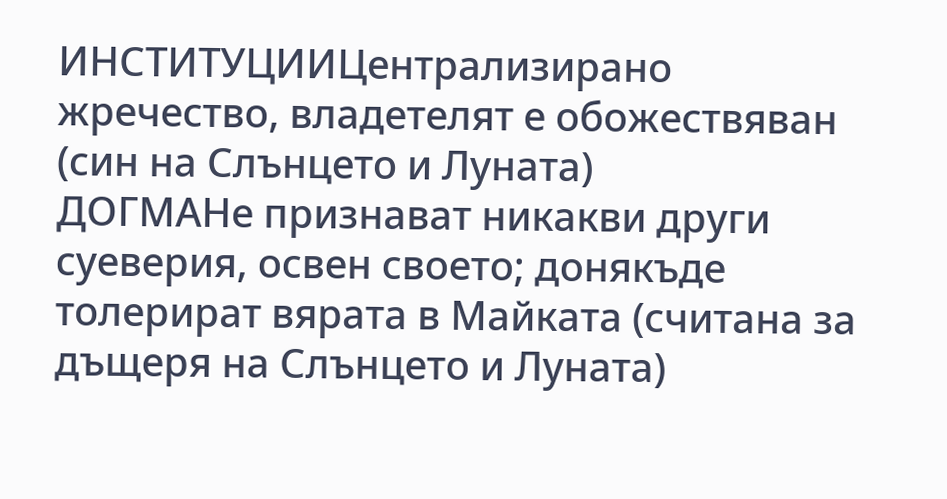ИНСТИТУЦИИЦентрализирано жречество, владетелят е обожествяван (син на Слънцето и Луната)
ДОГМАНе признават никакви други суеверия, освен своето; донякъде толерират вярата в Майката (считана за дъщеря на Слънцето и Луната)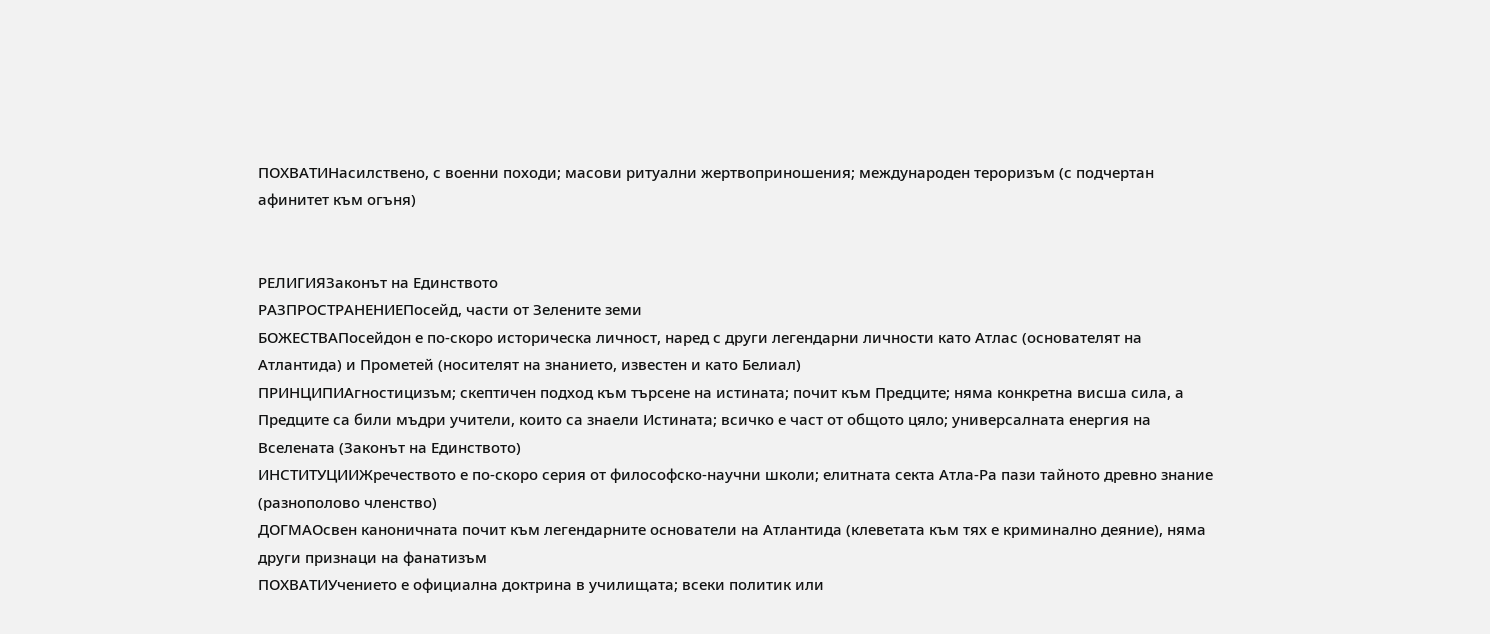ПОХВАТИНасилствено, с военни походи; масови ритуални жертвоприношения; международен тероризъм (с подчертан афинитет към огъня)


РЕЛИГИЯЗаконът на Единството
РАЗПРОСТРАНЕНИЕПосейд, части от Зелените земи
БОЖЕСТВАПосейдон е по-скоро историческа личност, наред с други легендарни личности като Атлас (основателят на Атлантида) и Прометей (носителят на знанието, известен и като Белиал)
ПРИНЦИПИАгностицизъм; скептичен подход към търсене на истината; почит към Предците; няма конкретна висша сила, а Предците са били мъдри учители, които са знаели Истината; всичко е част от общото цяло; универсалната енергия на Вселената (Законът на Единството)
ИНСТИТУЦИИЖречеството е по-скоро серия от философско-научни школи; елитната секта Атла-Ра пази тайното древно знание (разнополово членство)
ДОГМАОсвен каноничната почит към легендарните основатели на Атлантида (клеветата към тях е криминално деяние), няма други признаци на фанатизъм
ПОХВАТИУчението е официална доктрина в училищата; всеки политик или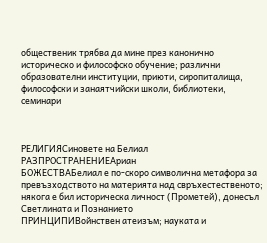общественик трябва да мине през канонично историческо и философско обучение; различни образователни институции, приюти, сиропиталища, философски и занаятчийски школи, библиотеки, семинари



РЕЛИГИЯСиновете на Белиал
РАЗПРОСТРАНЕНИЕАриан
БОЖЕСТВАБелиал е по-скоро символична метафора за превъзходството на материята над свръхестественото; някога е бил историческа личност (Прометей), донесъл Светлината и Познанието
ПРИНЦИПИВойнствен атеизъм; науката и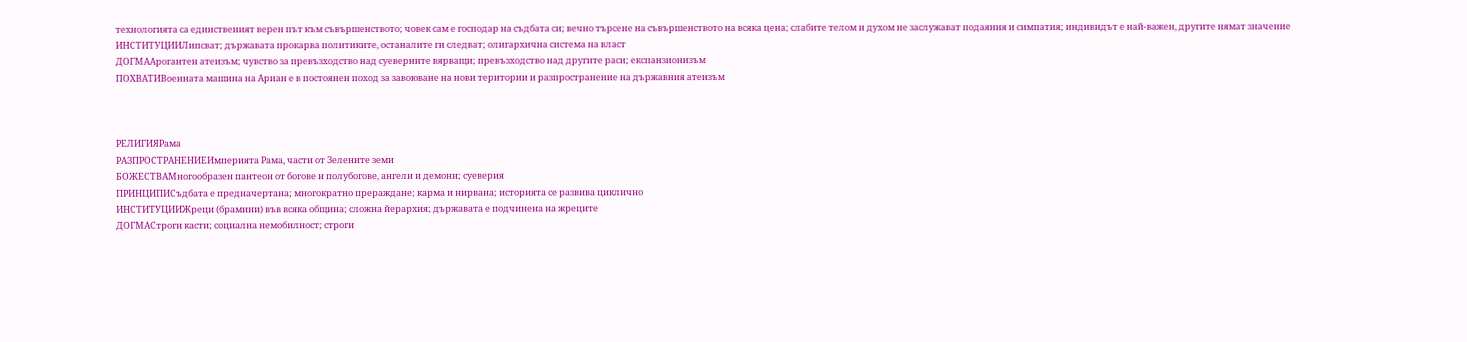технологията са единственият верен път към съвършенството; човек сам е господар на съдбата си; вечно търсене на съвършенството на всяка цена; слабите телом и духом не заслужават подаяния и симпатия; индивидът е най-важен, другите нямат значение
ИНСТИТУЦИИЛипсват; държавата прокарва политиките, останалите ги следват; олигархична система на власт
ДОГМААрогантен атеизъм; чувство за превъзходство над суеверните вярващи; превъзходство над другите раси; експанзионизъм
ПОХВАТИВоенната машина на Ариан е в постоянен поход за завоюване на нови територии и разпространение на държавния атеизъм



РЕЛИГИЯРама
РАЗПРОСТРАНЕНИЕИмперията Рама, части от Зелените земи
БОЖЕСТВАМногообразен пантеон от богове и полубогове, ангели и демони; суеверия
ПРИНЦИПИСъдбата е предначертана; многократно прераждане; карма и нирвана; историята се развива циклично
ИНСТИТУЦИИЖреци (брамини) във всяка община; сложна йерархия; държавата е подчинена на жреците
ДОГМАСтроги касти; социална немобилност; строги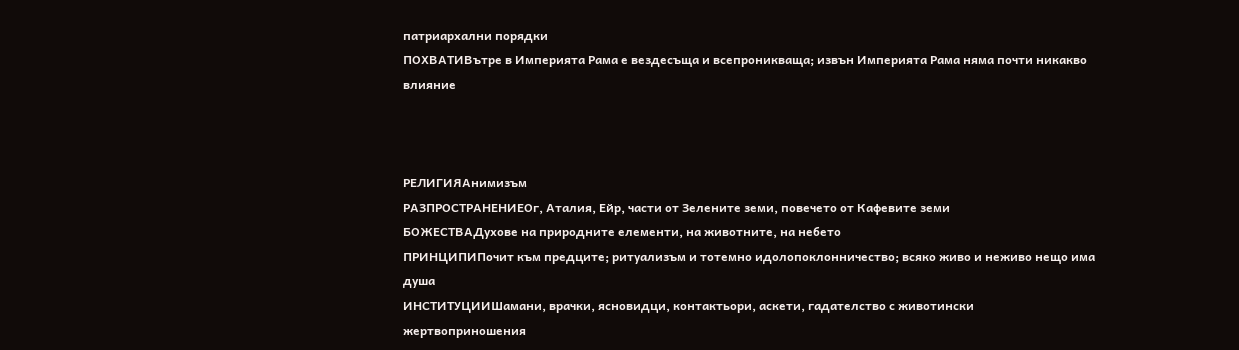патриархални порядки
ПОХВАТИВътре в Империята Рама е вездесъща и всепроникваща; извън Империята Рама няма почти никакво влияние



РЕЛИГИЯАнимизъм
РАЗПРОСТРАНЕНИЕОг, Аталия, Ейр, части от Зелените земи, повечето от Кафевите земи
БОЖЕСТВАДухове на природните елементи, на животните, на небето
ПРИНЦИПИПочит към предците; ритуализъм и тотемно идолопоклонничество; всяко живо и неживо нещо има душа
ИНСТИТУЦИИШамани, врачки, ясновидци, контактьори, аскети, гадателство с животински жертвоприношения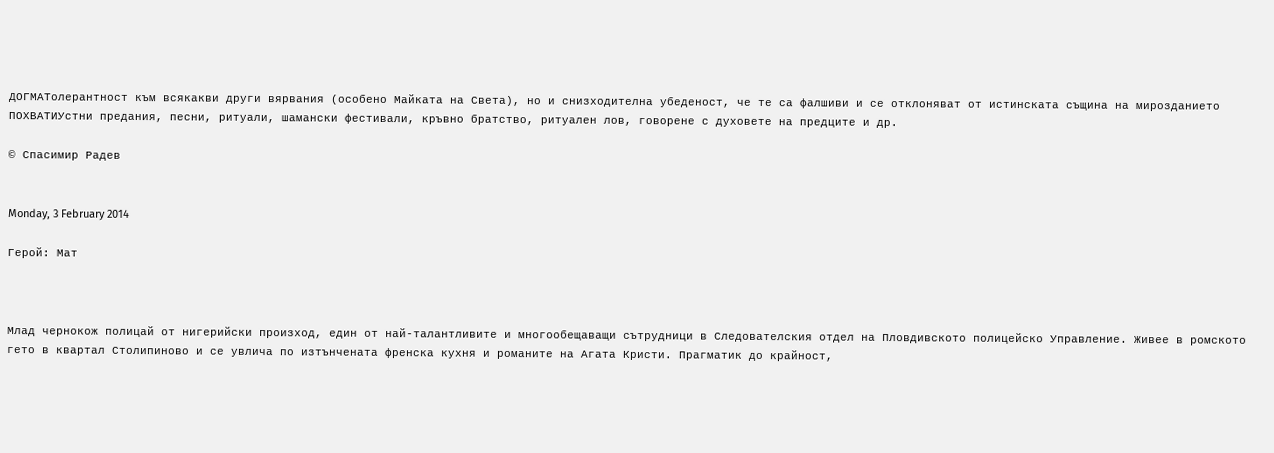ДОГМАТолерантност към всякакви други вярвания (особено Майката на Света), но и снизходителна убеденост, че те са фалшиви и се отклоняват от истинската същина на мирозданието
ПОХВАТИУстни предания, песни, ритуали, шамански фестивали, кръвно братство, ритуален лов, говорене с духовете на предците и др.

© Спасимир Радев


Monday, 3 February 2014

Герой: Мат



Млад чернокож полицай от нигерийски произход, един от най-талантливите и многообещаващи сътрудници в Следователския отдел на Пловдивското полицейско Управление. Живее в ромското гето в квартал Столипиново и се увлича по изтънчената френска кухня и романите на Агата Кристи. Прагматик до крайност,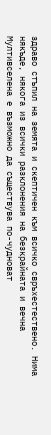здраво стъпил на земята и скептичен към всичко свръхестествено. Нима някъде, някога из всички разклонения на безкрайната и вечна Мултивселена е възможно да съществува по-чудноват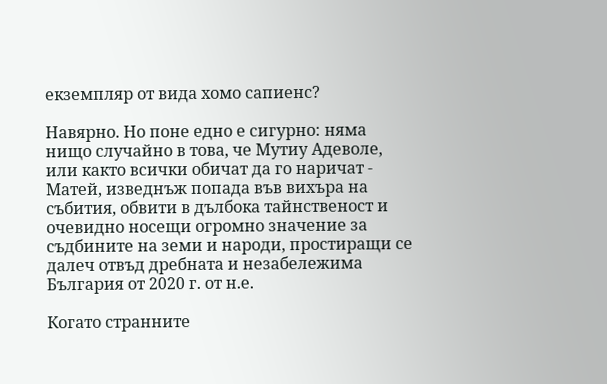екземпляр от вида хомо сапиенс?

Навярно. Но поне едно е сигурно: няма нищо случайно в това, че Мутиу Адеволе, или както всички обичат да го наричат - Матей, изведнъж попада във вихъра на събития, обвити в дълбока тайнственост и очевидно носещи огромно значение за съдбините на земи и народи, простиращи се далеч отвъд дребната и незабележима България от 2020 г. от н.е.

Когато странните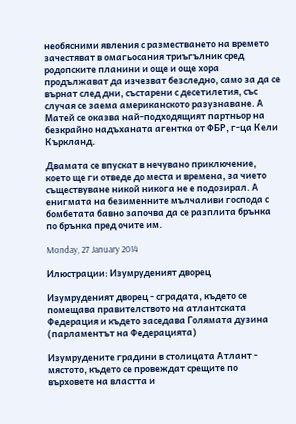необясними явления с разместването на времето зачестяват в омагьосания триъгълник сред родопските планини и още и още хора продължават да изчезват безследно, само за да се върнат след дни, състарени с десетилетия, със случая се заема американското разузнаване. А Матей се оказва най-подходящият партньор на безкрайно надъханата агентка от ФБР, г-ца Кели Къркланд.

Двамата се впускат в нечувано приключение, което ще ги отведе до места и времена, за чието съществуване никой никога не е подозирал. А енигмата на безименните мълчаливи господа с бомбетата бавно започва да се разплита брънка по брънка пред очите им.

Monday, 27 January 2014

Илюстрации: Изумруденият дворец

Изумруденият дворец - сградата, където се помещава правителството на атлантската Федерация и където заседава Голямата дузина (парламентът на Федерацията)

Изумрудените градини в столицата Атлант - мястото, където се провеждат срещите по върховете на властта и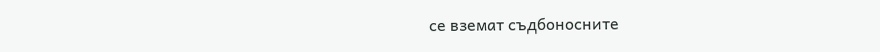се вземат съдбоносните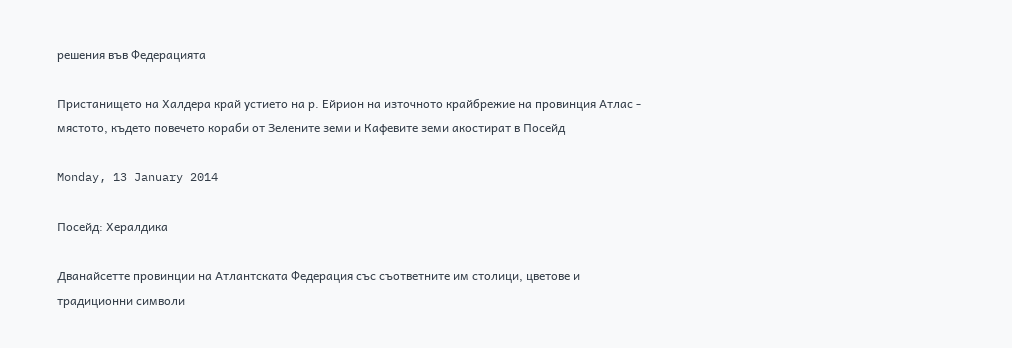решения във Федерацията

Пристанището на Халдера край устието на р. Ейрион на източното крайбрежие на провинция Атлас - мястото, където повечето кораби от Зелените земи и Кафевите земи акостират в Посейд

Monday, 13 January 2014

Посейд: Хералдика

Дванайсетте провинции на Атлантската Федерация със съответните им столици, цветове и традиционни символи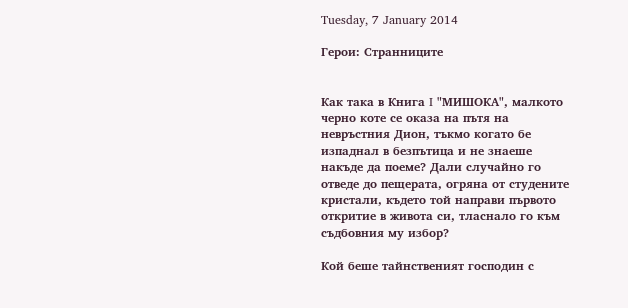Tuesday, 7 January 2014

Герои: Странниците


Как така в Книга I "МИШОКА", малкото черно коте се оказа на пътя на невръстния Дион, тъкмо когато бе изпаднал в безпътица и не знаеше накъде да поеме? Дали случайно го отведе до пещерата, огряна от студените кристали, където той направи първото откритие в живота си, тласнало го към съдбовния му избор?

Кой беше тайнственият господин с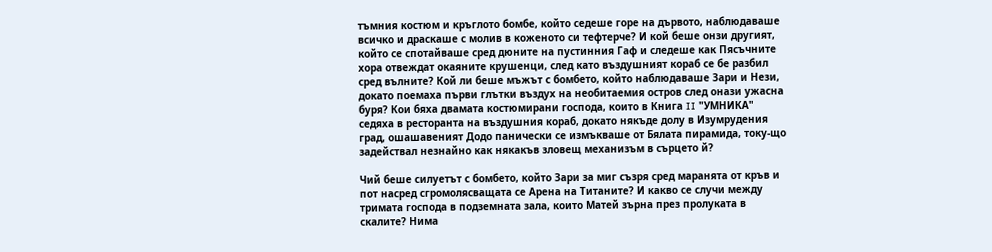тъмния костюм и кръглото бомбе, който седеше горе на дървото, наблюдаваше всичко и драскаше с молив в коженото си тефтерче? И кой беше онзи другият, който се спотайваше сред дюните на пустинния Гаф и следеше как Пясъчните хора отвеждат окаяните крушенци, след като въздушният кораб се бе разбил сред вълните? Кой ли беше мъжът с бомбето, който наблюдаваше Зари и Нези, докато поемаха първи глътки въздух на необитаемия остров след онази ужасна буря? Кои бяха двамата костюмирани господа, които в Книга II "УМНИКА" седяха в ресторанта на въздушния кораб, докато някъде долу в Изумрудения град, ошашавеният Додо панически се измъкваше от Бялата пирамида, току-що задействал незнайно как някакъв зловещ механизъм в сърцето й?

Чий беше силуетът с бомбето, който Зари за миг съзря сред маранята от кръв и пот насред сгромолясващата се Арена на Титаните? И какво се случи между тримата господа в подземната зала, които Матей зърна през пролуката в скалите? Нима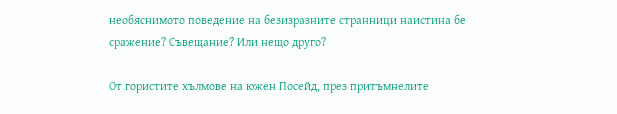необяснимото поведение на безизразните странници наистина бе сражение? Съвещание? Или нещо друго?

От гористите хълмове на южен Посейд, през притъмнелите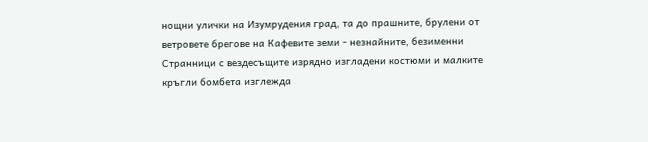нощни улички на Изумрудения град, та до прашните, брулени от ветровете брегове на Кафевите земи - незнайните, безименни Странници с вездесъщите изрядно изгладени костюми и малките кръгли бомбета изглежда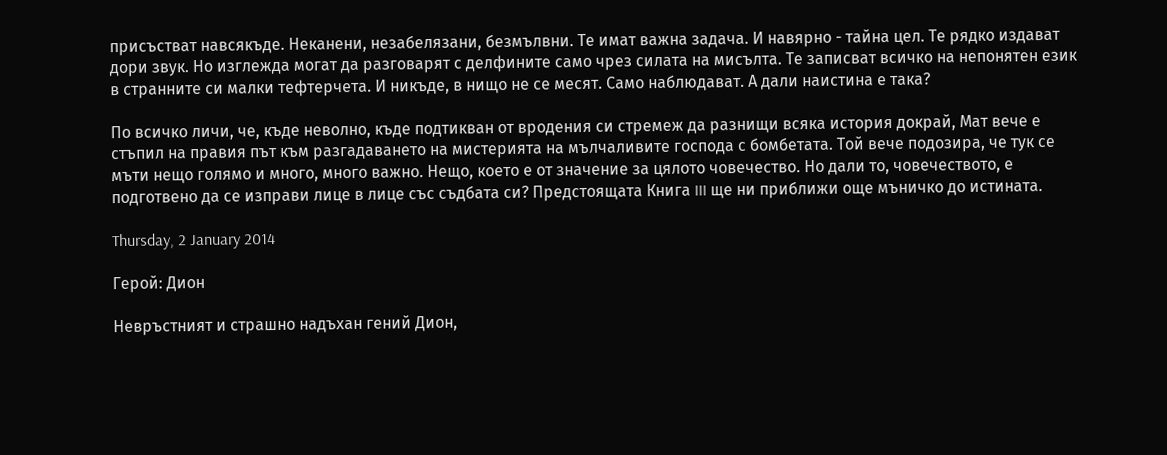присъстват навсякъде. Неканени, незабелязани, безмълвни. Те имат важна задача. И навярно - тайна цел. Те рядко издават дори звук. Но изглежда могат да разговарят с делфините само чрез силата на мисълта. Те записват всичко на непонятен език в странните си малки тефтерчета. И никъде, в нищо не се месят. Само наблюдават. А дали наистина е така?

По всичко личи, че, къде неволно, къде подтикван от вродения си стремеж да разнищи всяка история докрай, Мат вече е стъпил на правия път към разгадаването на мистерията на мълчаливите господа с бомбетата. Той вече подозира, че тук се мъти нещо голямо и много, много важно. Нещо, което е от значение за цялото човечество. Но дали то, човечеството, е подготвено да се изправи лице в лице със съдбата си? Предстоящата Книга III ще ни приближи още мъничко до истината.

Thursday, 2 January 2014

Герой: Дион

Невръстният и страшно надъхан гений Дион,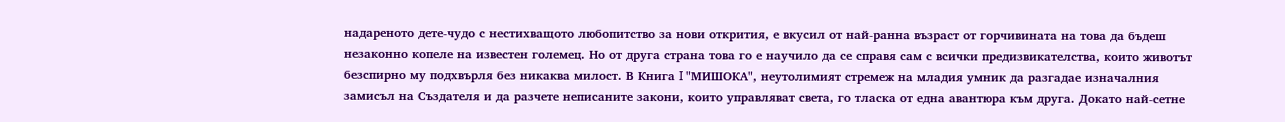надареното дете-чудо с нестихващото любопитство за нови открития, е вкусил от най-ранна възраст от горчивината на това да бъдеш незаконно копеле на известен големец. Но от друга страна това го е научило да се справя сам с всички предизвикателства, които животът безспирно му подхвърля без никаква милост. В Книга I "МИШОКА", неутолимият стремеж на младия умник да разгадае изначалния замисъл на Създателя и да разчете неписаните закони, които управляват света, го тласка от една авантюра към друга. Докато най-сетне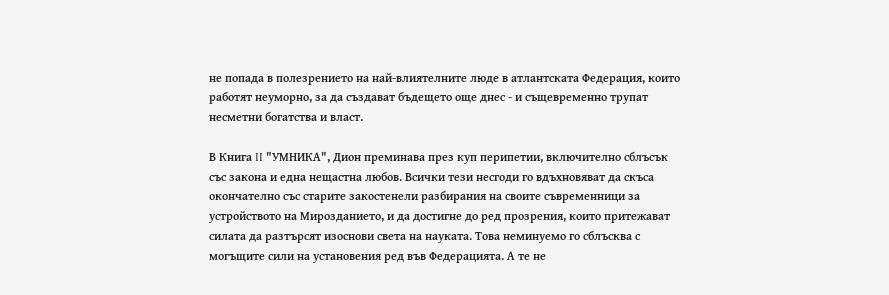не попада в полезрението на най-влиятелните люде в атлантската Федерация, които работят неуморно, за да създават бъдещето още днес - и същевременно трупат несметни богатства и власт.

В Книга II "УМНИКА", Дион преминава през куп перипетии, включително сблъсък със закона и една нещастна любов. Всички тези несгоди го вдъхновяват да скъса окончателно със старите закостенели разбирания на своите съвременници за устройството на Мирозданието, и да достигне до ред прозрения, които притежават силата да разтърсят изоснови света на науката. Това неминуемо го сблъсква с могъщите сили на установения ред във Федерацията. А те не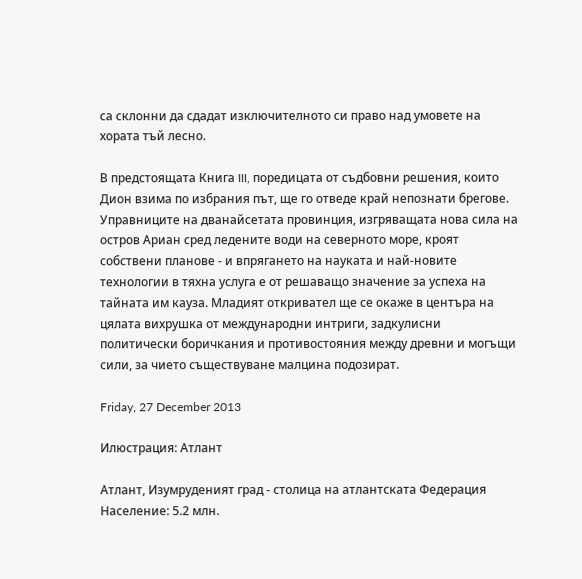са склонни да сдадат изключителното си право над умовете на хората тъй лесно.

В предстоящата Книга III, поредицата от съдбовни решения, които Дион взима по избрания път, ще го отведе край непознати брегове. Управниците на дванайсетата провинция, изгряващата нова сила на остров Ариан сред ледените води на северното море, кроят собствени планове - и впрягането на науката и най-новите технологии в тяхна услуга е от решаващо значение за успеха на тайната им кауза. Младият откривател ще се окаже в центъра на цялата вихрушка от международни интриги, задкулисни политически боричкания и противостояния между древни и могъщи сили, за чието съществуване малцина подозират.

Friday, 27 December 2013

Илюстрация: Атлант

Атлант, Изумруденият град - столица на атлантската Федерация
Население: 5.2 млн.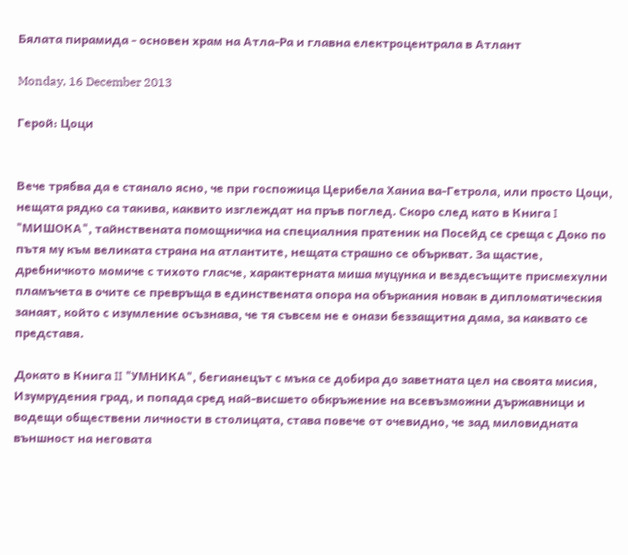Бялата пирамида - основен храм на Атла-Ра и главна електроцентрала в Атлант

Monday, 16 December 2013

Герой: Цоци


Вече трябва да е станало ясно, че при госпожица Церибела Ханиа ва-Гетрола, или просто Цоци, нещата рядко са такива, каквито изглеждат на пръв поглед. Скоро след като в Книга I "МИШОКА", тайнствената помощничка на специалния пратеник на Посейд се среща с Доко по пътя му към великата страна на атлантите, нещата страшно се объркват. За щастие, дребничкото момиче с тихото гласче, характерната миша муцунка и вездесъщите присмехулни пламъчета в очите се превръща в единствената опора на объркания новак в дипломатическия занаят, който с изумление осъзнава, че тя съвсем не е онази беззащитна дама, за каквато се представя.

Докато в Книга II "УМНИКА", бегианецът с мъка се добира до заветната цел на своята мисия, Изумрудения град, и попада сред най-висшето обкръжение на всевъзможни държавници и водещи обществени личности в столицата, става повече от очевидно, че зад миловидната външност на неговата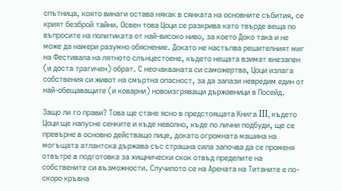спътница, която винаги остава някак в сянката на основните събития, се крият безброй тайни. Освен това Цоци се разкрива като твърде веща по въпросите на политиката от най-високо ниво, за което Доко така и не може да намери разумно обяснение. Докато не настъпва решителният миг на Фестивала на лятното слънцестоене, където нещата взимат внезапен (и доста трагичен) обрат. С неочакваната си саможертва, Цоци излага собствения си живот на смъртна опасност, за да запази невредим един от най-обещаващите (и коварни) новоизгряващи държавници в Посейд.

Защо ли го прави? Това ще стане ясно в предстоящата Книга III, където Цоци ще напусне сенките и къде неволно, къде по лични подбуди, ще се превърне в основно действащо лице, докато огромната машина на могъщата атлантска държава със страшна сила започва да се променя отвътре в подготовка за хищнически скок отвъд пределите на собствените си възможности. Случилото се на Арената на Титаните е по-скоро кръвна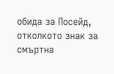обида за Посейд, отколкото знак за смъртна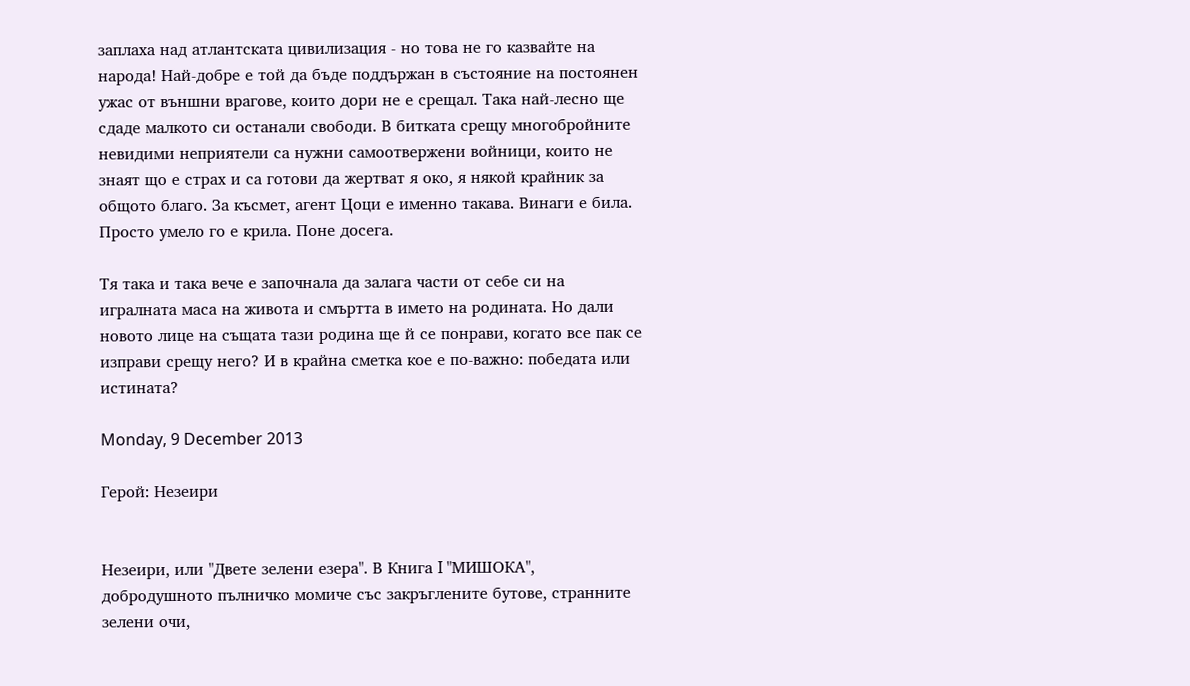заплаха над атлантската цивилизация - но това не го казвайте на народа! Най-добре е той да бъде поддържан в състояние на постоянен ужас от външни врагове, които дори не е срещал. Така най-лесно ще сдаде малкото си останали свободи. В битката срещу многобройните невидими неприятели са нужни самоотвержени войници, които не знаят що е страх и са готови да жертват я око, я някой крайник за общото благо. За късмет, агент Цоци е именно такава. Винаги е била. Просто умело го е крила. Поне досега.

Тя така и така вече е започнала да залага части от себе си на игралната маса на живота и смъртта в името на родината. Но дали новото лице на същата тази родина ще й се понрави, когато все пак се изправи срещу него? И в крайна сметка кое е по-важно: победата или истината?

Monday, 9 December 2013

Герой: Незеири


Незеири, или "Двете зелени езера". В Книга I "МИШОКА", добродушното пълничко момиче със закръглените бутове, странните зелени очи,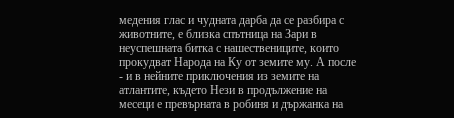медения глас и чудната дарба да се разбира с животните, е близка спътница на Зари в неуспешната битка с нашествениците, които прокудват Народа на Ку от земите му. А после - и в нейните приключения из земите на атлантите, където Нези в продължение на месеци е превърната в робиня и държанка на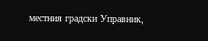местния градски Управник,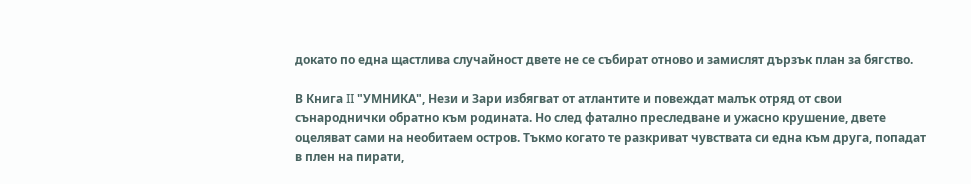докато по една щастлива случайност двете не се събират отново и замислят дързък план за бягство.

В Книга II "УМНИКА", Нези и Зари избягват от атлантите и повеждат малък отряд от свои сънароднички обратно към родината. Но след фатално преследване и ужасно крушение, двете оцеляват сами на необитаем остров. Тъкмо когато те разкриват чувствата си една към друга, попадат в плен на пирати,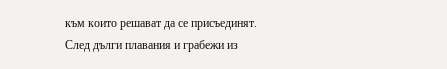към които решават да се присъединят. След дълги плавания и грабежи из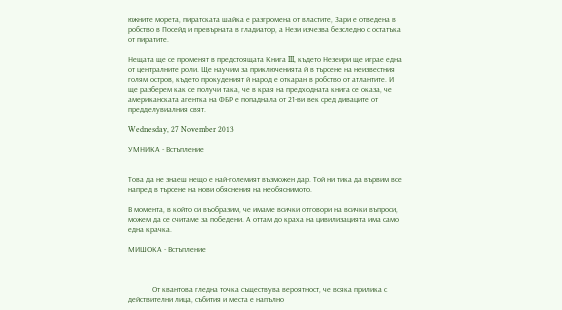южните морета, пиратската шайка е разгромена от властите, Зари е отведена в робство в Посейд и превърната в гладиатор, а Нези изчезва безследно с остатъка от пиратите.

Нещата ще се променят в предстоящата Книга III, където Незеири ще играе една от централните роли. Ще научим за приключенията й в търсене на неизвестния голям остров, където прокуденият й народ е откаран в робство от атлантите. И ще разберем как се получи така, че в края на предходната книга се оказа, че американската агентка на ФБР е попаднала от 21-ви век сред диваците от предделувиалния свят.

Wednesday, 27 November 2013

УМНИКА - Встъпление


Това да не знаеш нещо е най-големият възможен дар. Той ни тика да вървим все напред в търсене на нови обяснения на необяснимото.

В момента, в който си въобразим, че имаме всички отговори на всички въпроси, можем да се считаме за победени. А оттам до краха на цивилизацията има само една крачка.

МИШОКА - Встъпление



            От квантова гледна точка съществува вероятност, че всяка прилика с действителни лица, събития и места е напълно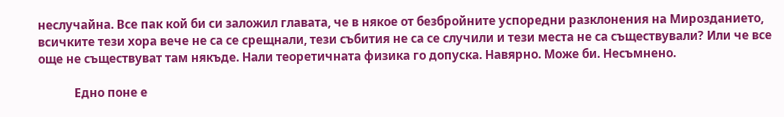неслучайна. Все пак кой би си заложил главата, че в някое от безбройните успоредни разклонения на Мирозданието, всичките тези хора вече не са се срещнали, тези събития не са се случили и тези места не са съществували? Или че все още не съществуват там някъде. Нали теоретичната физика го допуска. Навярно. Може би. Несъмнено.

            Едно поне е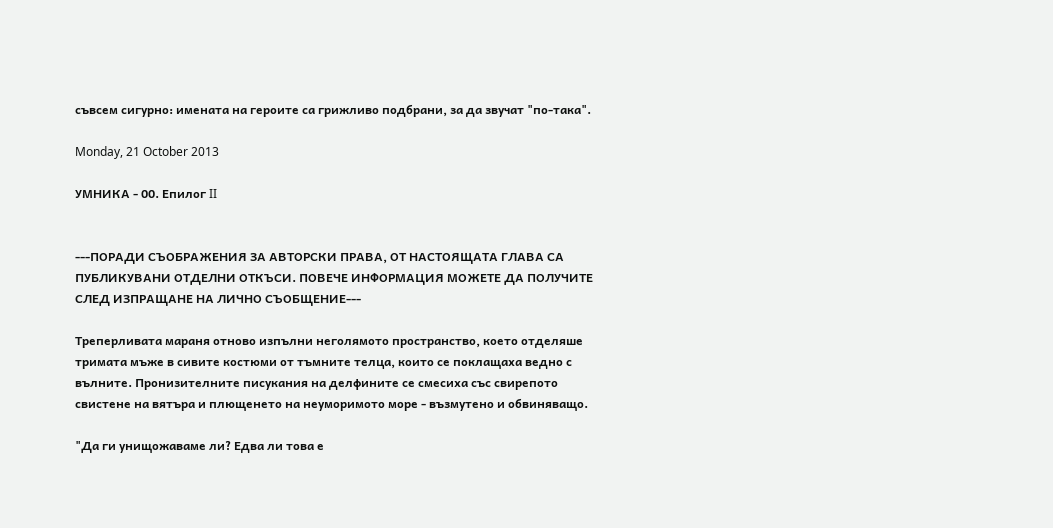съвсем сигурно: имената на героите са грижливо подбрани, за да звучат "по-така".

Monday, 21 October 2013

УМНИКА - 00. Епилог II


---ПОРАДИ СЪОБРАЖЕНИЯ ЗА АВТОРСКИ ПРАВА, ОТ НАСТОЯЩАТА ГЛАВА СА ПУБЛИКУВАНИ ОТДЕЛНИ ОТКЪСИ. ПОВЕЧЕ ИНФОРМАЦИЯ МОЖЕТЕ ДА ПОЛУЧИТЕ СЛЕД ИЗПРАЩАНЕ НА ЛИЧНО СЪОБЩЕНИЕ---

Треперливата мараня отново изпълни неголямото пространство, което отделяше тримата мъже в сивите костюми от тъмните телца, които се поклащаха ведно с вълните. Пронизителните писукания на делфините се смесиха със свирепото свистене на вятъра и плющенето на неуморимото море - възмутено и обвиняващо.

"Да ги унищожаваме ли? Едва ли това е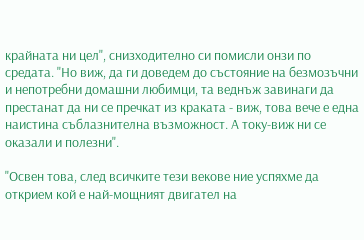крайната ни цел", снизходително си помисли онзи по средата. "Но виж, да ги доведем до състояние на безмозъчни и непотребни домашни любимци, та веднъж завинаги да престанат да ни се пречкат из краката - виж, това вече е една наистина съблазнителна възможност. А току-виж ни се оказали и полезни".

"Освен това, след всичките тези векове ние успяхме да открием кой е най-мощният двигател на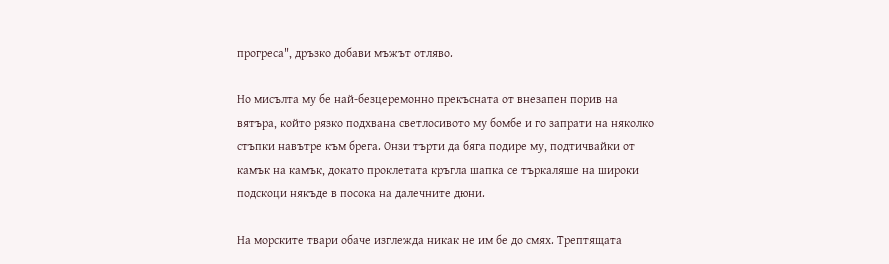прогреса", дръзко добави мъжът отляво.

Но мисълта му бе най-безцеремонно прекъсната от внезапен порив на вятъра, който рязко подхвана светлосивото му бомбе и го запрати на няколко стъпки навътре към брега. Онзи търти да бяга подире му, подтичвайки от камък на камък, докато проклетата кръгла шапка се търкаляше на широки подскоци някъде в посока на далечните дюни.

На морските твари обаче изглежда никак не им бе до смях. Трептящата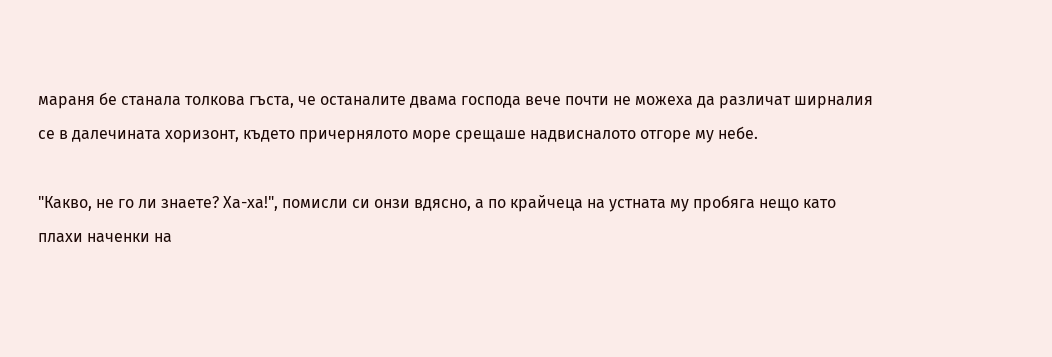мараня бе станала толкова гъста, че останалите двама господа вече почти не можеха да различат ширналия се в далечината хоризонт, където причернялото море срещаше надвисналото отгоре му небе.

"Какво, не го ли знаете? Ха-ха!", помисли си онзи вдясно, а по крайчеца на устната му пробяга нещо като плахи наченки на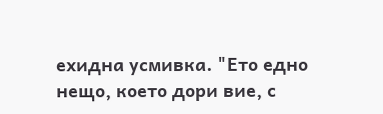ехидна усмивка. "Ето едно нещо, което дори вие, с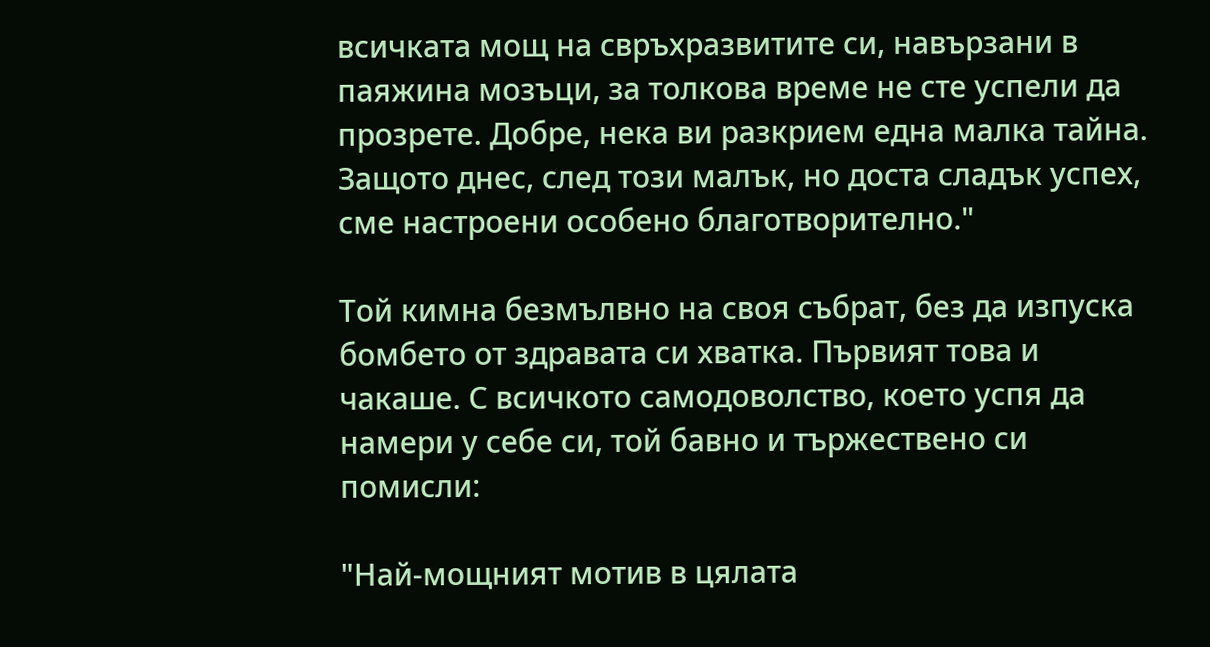всичката мощ на свръхразвитите си, навързани в паяжина мозъци, за толкова време не сте успели да прозрете. Добре, нека ви разкрием една малка тайна. Защото днес, след този малък, но доста сладък успех, сме настроени особено благотворително."

Той кимна безмълвно на своя събрат, без да изпуска бомбето от здравата си хватка. Първият това и чакаше. С всичкото самодоволство, което успя да намери у себе си, той бавно и тържествено си помисли:

"Най-мощният мотив в цялата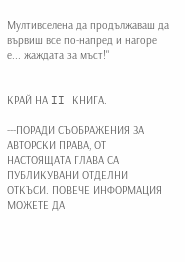Мултивселена да продължаваш да вървиш все по-напред и нагоре е... жаждата за мъст!"


КРАЙ НА II КНИГА.

---ПОРАДИ СЪОБРАЖЕНИЯ ЗА АВТОРСКИ ПРАВА, ОТ НАСТОЯЩАТА ГЛАВА СА ПУБЛИКУВАНИ ОТДЕЛНИ ОТКЪСИ. ПОВЕЧЕ ИНФОРМАЦИЯ МОЖЕТЕ ДА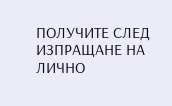ПОЛУЧИТЕ СЛЕД ИЗПРАЩАНЕ НА ЛИЧНО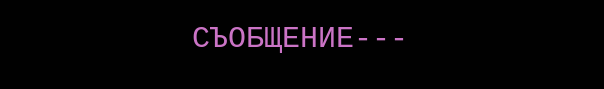СЪОБЩЕНИЕ---